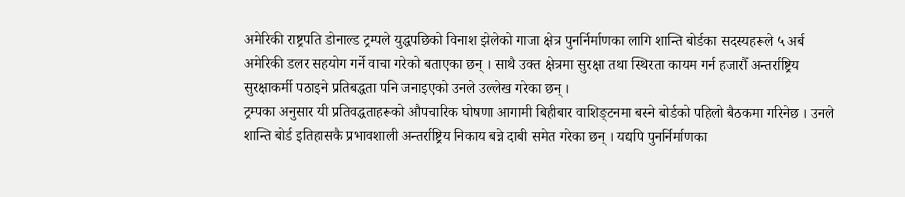अमेरिकी राष्ट्रपति डोनाल्ड ट्रम्पले युद्धपछिको विनाश झेलेको गाजा क्षेत्र पुनर्निर्माणका लागि शान्ति बोर्डका सदस्यहरूले ५ अर्ब अमेरिकी डलर सहयोग गर्ने वाचा गरेको बताएका छन् । साथै उक्त क्षेत्रमा सुरक्षा तथा स्थिरता कायम गर्न हजारौँ अन्तर्राष्ट्रिय सुरक्षाकर्मी पठाइने प्रतिबद्धता पनि जनाइएको उनले उल्लेख गरेका छन् ।
ट्रम्पका अनुसार यी प्रतिवद्धताहरूको औपचारिक घोषणा आगामी बिहीबार वाशिङ्टनमा बस्ने बोर्डको पहिलो बैठकमा गरिनेछ । उनले शान्ति बोर्ड इतिहासकै प्रभावशाली अन्तर्राष्ट्रिय निकाय बन्ने दाबी समेत गरेका छन् । यद्यपि पुनर्निर्माणका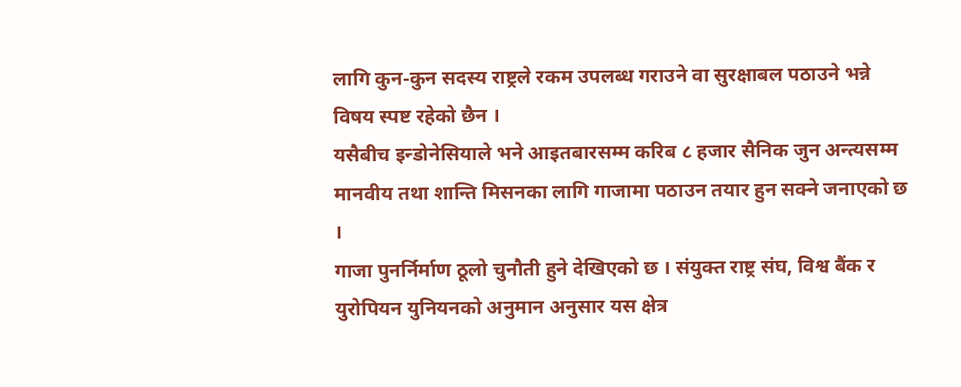लागि कुन-कुन सदस्य राष्ट्रले रकम उपलब्ध गराउने वा सुरक्षाबल पठाउने भन्ने विषय स्पष्ट रहेको छैन ।
यसैबीच इन्डोनेसियाले भने आइतबारसम्म करिब ८ हजार सैनिक जुन अन्त्यसम्म मानवीय तथा शान्ति मिसनका लागि गाजामा पठाउन तयार हुन सक्ने जनाएको छ ।
गाजा पुनर्निर्माण ठूलो चुनौती हुने देखिएको छ । संयुक्त राष्ट्र संघ, विश्व बैंक र युरोपियन युनियनको अनुमान अनुसार यस क्षेत्र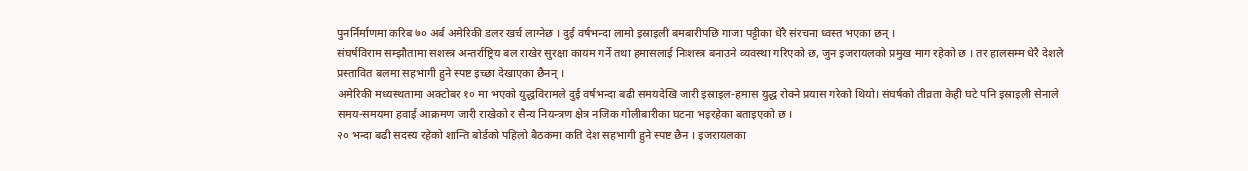पुनर्निर्माणमा करिब ७० अर्ब अमेरिकी डलर खर्च लाग्नेछ । दुई वर्षभन्दा लामो इस्राइली बमबारीपछि गाजा पट्टीका धेरै संरचना ध्वस्त भएका छन् ।
संघर्षविराम सम्झौतामा सशस्त्र अन्तर्राष्ट्रिय बल राखेर सुरक्षा कायम गर्ने तथा हमासलाई निःशस्त्र बनाउने व्यवस्था गरिएको छ, जुन इजरायलको प्रमुख माग रहेको छ । तर हालसम्म धेरै देशले प्रस्तावित बलमा सहभागी हुने स्पष्ट इच्छा देखाएका छैनन् ।
अमेरिकी मध्यस्थतामा अक्टोबर १० मा भएको युद्धविरामले दुई वर्षभन्दा बढी समयदेखि जारी इस्राइल-हमास युद्ध रोक्ने प्रयास गरेको थियो। संघर्षको तीव्रता केही घटे पनि इस्राइली सेनाले समय-समयमा हवाई आक्रमण जारी राखेको र सैन्य नियन्त्रण क्षेत्र नजिक गोलीबारीका घटना भइरहेका बताइएको छ ।
२० भन्दा बढी सदस्य रहेको शान्ति बोर्डको पहिलो बैठकमा कति देश सहभागी हुने स्पष्ट छैन । इजरायलका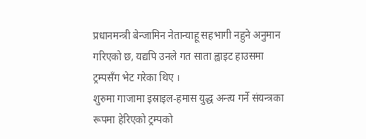प्रधानमन्त्री बेन्जामिन नेतान्याहू सहभागी नहुने अनुमान गरिएको छ, यद्यपि उनले गत साता ह्वाइट हाउसमा ट्रम्पसँग भेट गरेका थिए ।
शुरुमा गाजामा इस्राइल-हमास युद्ध अन्त्य गर्ने संयन्त्रका रूपमा हेरिएको ट्रम्पको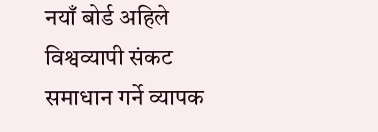नयाँ बोर्ड अहिले विश्वव्यापी संकट समाधान गर्ने व्यापक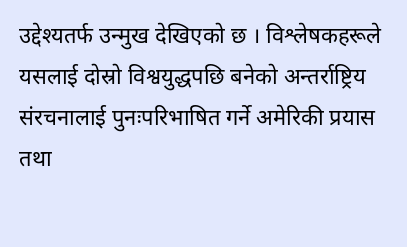उद्देश्यतर्फ उन्मुख देखिएको छ । विश्लेषकहरूले यसलाई दोस्रो विश्वयुद्धपछि बनेको अन्तर्राष्ट्रिय संरचनालाई पुनःपरिभाषित गर्ने अमेरिकी प्रयास तथा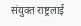संयुक्त राष्ट्रलाई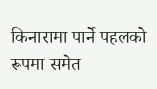किनारामा पार्ने पहलको रूपमा समेत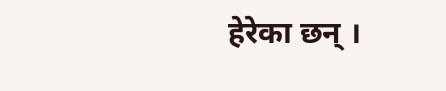हेरेका छन् ।